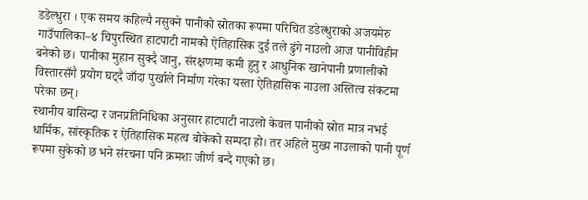डडेल्धुरा । एक समय कहिल्यै नसुक्ने पानीको स्रोतका रूपमा परिचित डडेल्धुराको अजयमेरु गाउँपालिका–४ चिपुरस्थित हाटपाटी नामको ऐतिहासिक दुई तले ढुंगे नाउलो आज पानीविहीन बनेको छ। पानीका मुहान सुक्दै जानु, संरक्षणमा कमी हुनु र आधुनिक खानेपानी प्रणालीको विस्तारसँगै प्रयोग घट्दै जाँदा पुर्खाले निर्माण गरेका यस्ता ऐतिहासिक नाउला अस्तित्व संकटमा परेका छन्।
स्थानीय बासिन्दा र जनप्रतिनिधिका अनुसार हाटपाटी नाउलो केवल पानीको स्रोत मात्र नभई धार्मिक, सांस्कृतिक र ऐतिहासिक महत्व बोकेको सम्पदा हो। तर अहिले मुख्य नाउलाको पानी पूर्ण रूपमा सुकेको छ भने संरचना पनि क्रमशः जीर्ण बन्दै गएको छ।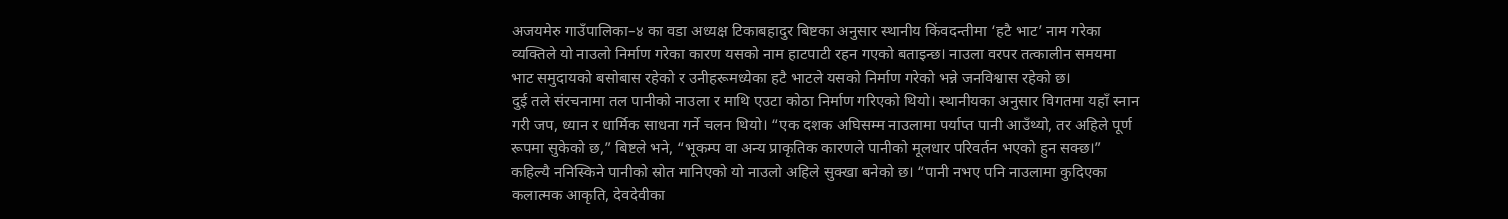अजयमेरु गाउँपालिका–४ का वडा अध्यक्ष टिकाबहादुर बिष्टका अनुसार स्थानीय किंवदन्तीमा ‘हटै भाट’ नाम गरेका व्यक्तिले यो नाउलो निर्माण गरेका कारण यसको नाम हाटपाटी रहन गएको बताइन्छ। नाउला वरपर तत्कालीन समयमा भाट समुदायको बसोबास रहेको र उनीहरूमध्येका हटै भाटले यसको निर्माण गरेको भन्ने जनविश्वास रहेको छ।
दुई तले संरचनामा तल पानीको नाउला र माथि एउटा कोठा निर्माण गरिएको थियो। स्थानीयका अनुसार विगतमा यहाँ स्नान गरी जप, ध्यान र धार्मिक साधना गर्ने चलन थियो। “एक दशक अघिसम्म नाउलामा पर्याप्त पानी आउँथ्यो, तर अहिले पूर्ण रूपमा सुकेको छ,” बिष्टले भने, “भूकम्प वा अन्य प्राकृतिक कारणले पानीको मूलधार परिवर्तन भएको हुन सक्छ।”
कहिल्यै ननिस्किने पानीको स्रोत मानिएको यो नाउलो अहिले सुक्खा बनेको छ। “पानी नभए पनि नाउलामा कुदिएका कलात्मक आकृति, देवदेवीका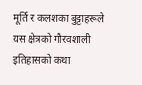मूर्ति र कलशका बुट्टाहरूले यस क्षेत्रको गौरवशाली इतिहासको कथा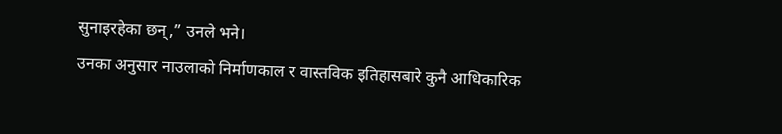सुनाइरहेका छन्,” उनले भने।
उनका अनुसार नाउलाको निर्माणकाल र वास्तविक इतिहासबारे कुनै आधिकारिक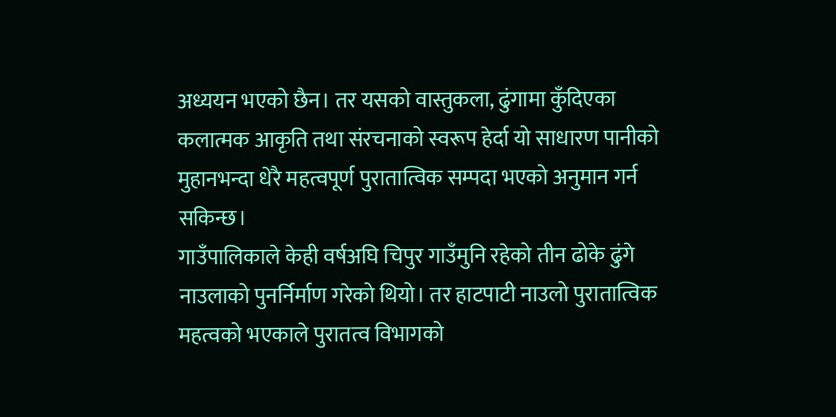अध्ययन भएको छैन। तर यसको वास्तुकला, ढुंगामा कुँदिएका कलात्मक आकृति तथा संरचनाको स्वरूप हेर्दा यो साधारण पानीको मुहानभन्दा धेरै महत्वपूर्ण पुरातात्विक सम्पदा भएको अनुमान गर्न सकिन्छ।
गाउँपालिकाले केही वर्षअघि चिपुर गाउँमुनि रहेको तीन ढोके ढुंगे नाउलाको पुनर्निर्माण गरेको थियो। तर हाटपाटी नाउलो पुरातात्विक महत्वको भएकाले पुरातत्व विभागको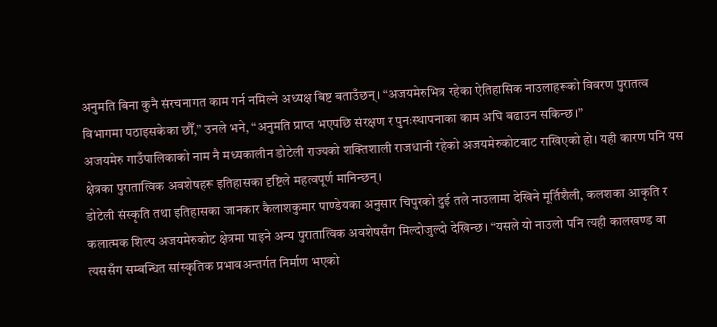अनुमति बिना कुनै संरचनागत काम गर्न नमिल्ने अध्यक्ष बिष्ट बताउँछन्। “अजयमेरुभित्र रहेका ऐतिहासिक नाउलाहरूको विवरण पुरातत्व विभागमा पठाइसकेका छौँ,” उनले भने, “अनुमति प्राप्त भएपछि संरक्षण र पुनःस्थापनाका काम अघि बढाउन सकिन्छ।”
अजयमेरु गाउँपालिकाको नाम नै मध्यकालीन डोटेली राज्यको शक्तिशाली राजधानी रहेको अजयमेरुकोटबाट राखिएको हो। यही कारण पनि यस क्षेत्रका पुरातात्विक अवशेषहरू इतिहासका दृष्टिले महत्वपूर्ण मानिन्छन्।
डोटेली संस्कृति तथा इतिहासका जानकार कैलाशकुमार पाण्डेयका अनुसार चिपुरको दुई तले नाउलामा देखिने मूर्तिशैली, कलशका आकृति र कलात्मक शिल्प अजयमेरुकोट क्षेत्रमा पाइने अन्य पुरातात्विक अवशेषसँग मिल्दोजुल्दो देखिन्छ। “यसले यो नाउलो पनि त्यही कालखण्ड वा त्यससँग सम्बन्धित सांस्कृतिक प्रभावअन्तर्गत निर्माण भएको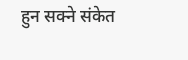हुन सक्ने संकेत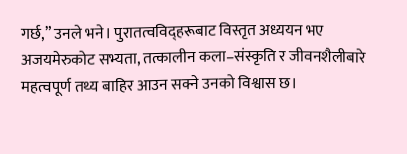गर्छ,” उनले भने। पुरातत्वविद्हरूबाट विस्तृत अध्ययन भए अजयमेरुकोट सभ्यता, तत्कालीन कला–संस्कृति र जीवनशैलीबारे महत्वपूर्ण तथ्य बाहिर आउन सक्ने उनको विश्वास छ।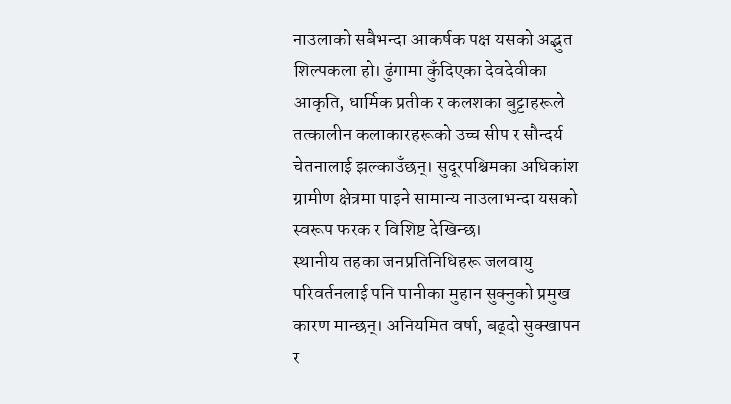नाउलाको सबैभन्दा आकर्षक पक्ष यसको अद्भुत शिल्पकला हो। ढुंगामा कुँदिएका देवदेवीका आकृति, धार्मिक प्रतीक र कलशका बुट्टाहरूले तत्कालीन कलाकारहरूको उच्च सीप र सौन्दर्य चेतनालाई झल्काउँछन्। सुदूरपश्चिमका अधिकांश ग्रामीण क्षेत्रमा पाइने सामान्य नाउलाभन्दा यसको स्वरूप फरक र विशिष्ट देखिन्छ।
स्थानीय तहका जनप्रतिनिधिहरू जलवायु परिवर्तनलाई पनि पानीका मुहान सुक्नुको प्रमुख कारण मान्छन्। अनियमित वर्षा, बढ्दो सुक्खापन र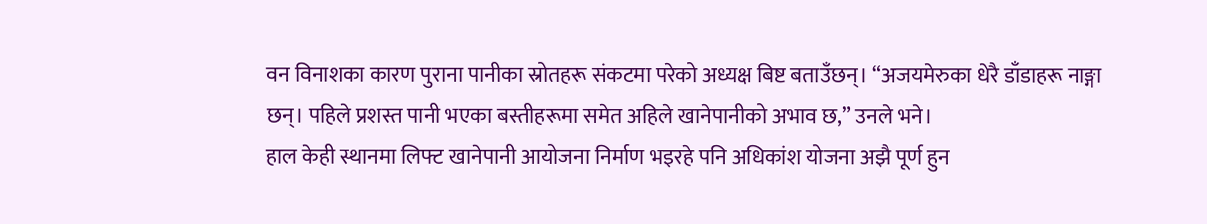वन विनाशका कारण पुराना पानीका स्रोतहरू संकटमा परेको अध्यक्ष बिष्ट बताउँछन्। “अजयमेरुका धेरै डाँडाहरू नाङ्गा छन्। पहिले प्रशस्त पानी भएका बस्तीहरूमा समेत अहिले खानेपानीको अभाव छ,” उनले भने।
हाल केही स्थानमा लिफ्ट खानेपानी आयोजना निर्माण भइरहे पनि अधिकांश योजना अझै पूर्ण हुन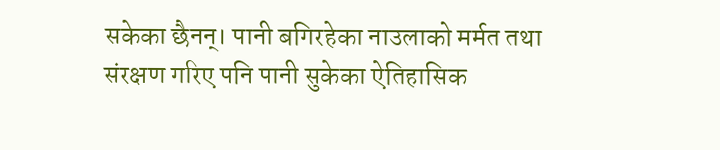सकेका छैनन्। पानी बगिरहेका नाउलाको मर्मत तथा संरक्षण गरिए पनि पानी सुकेका ऐतिहासिक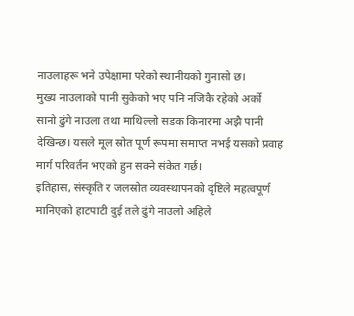नाउलाहरू भने उपेक्षामा परेको स्थानीयको गुनासो छ।
मुख्य नाउलाको पानी सुकेको भए पनि नजिकै रहेको अर्को सानो ढुंगे नाउला तथा माथिल्लो सडक किनारमा अझै पानी देखिन्छ। यसले मूल स्रोत पूर्ण रूपमा समाप्त नभई यसको प्रवाह मार्ग परिवर्तन भएको हुन सक्ने संकेत गर्छ।
इतिहास, संस्कृति र जलस्रोत व्यवस्थापनको दृष्टिले महत्वपूर्ण मानिएको हाटपाटी दुई तले ढुंगे नाउलो अहिले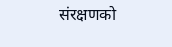संरक्षणको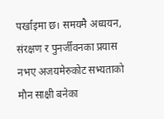पर्खाइमा छ। समयमै अध्ययन, संरक्षण र पुनर्जीवनका प्रयास नभए अजयमेरुकोट सभ्यताको मौन साक्षी बनेका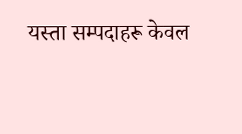यस्ता सम्पदाहरू केवल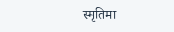स्मृतिमा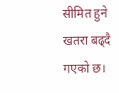सीमित हुने खतरा बढ्दै गएको छ।